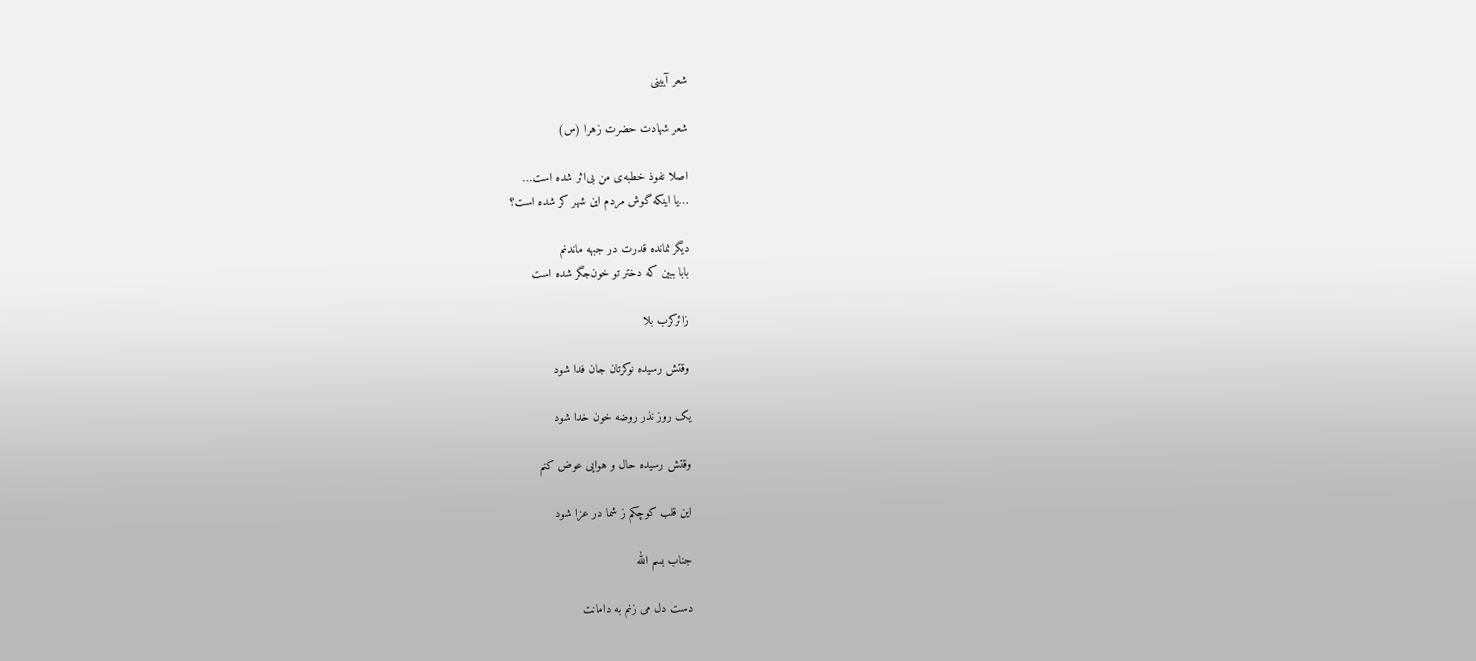شعر آیینی

شعر شهادت حضرت زهرا (س)

اصلا نفوذ خطبه‌ی من بی‌اثر شده است…
…یا اینکه گوش مردم این شهر کر شده است؟

دیگر نمانده قدرت در جبهه ماندنم
بابا ببین که دختر تو خون‌جگر شده است

زائرکرب بلا

وقتش رسیده نوکرتان جان فدا شود

یک روز نذر روضه خون خدا شود

وقتش رسیده حال و هوایی عوض کنم

این قلب کوچکم ز شما در عزا شود

جناب بسم الله

دست دل می زنم به دامانت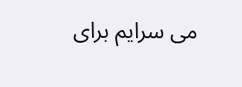می سرایم برای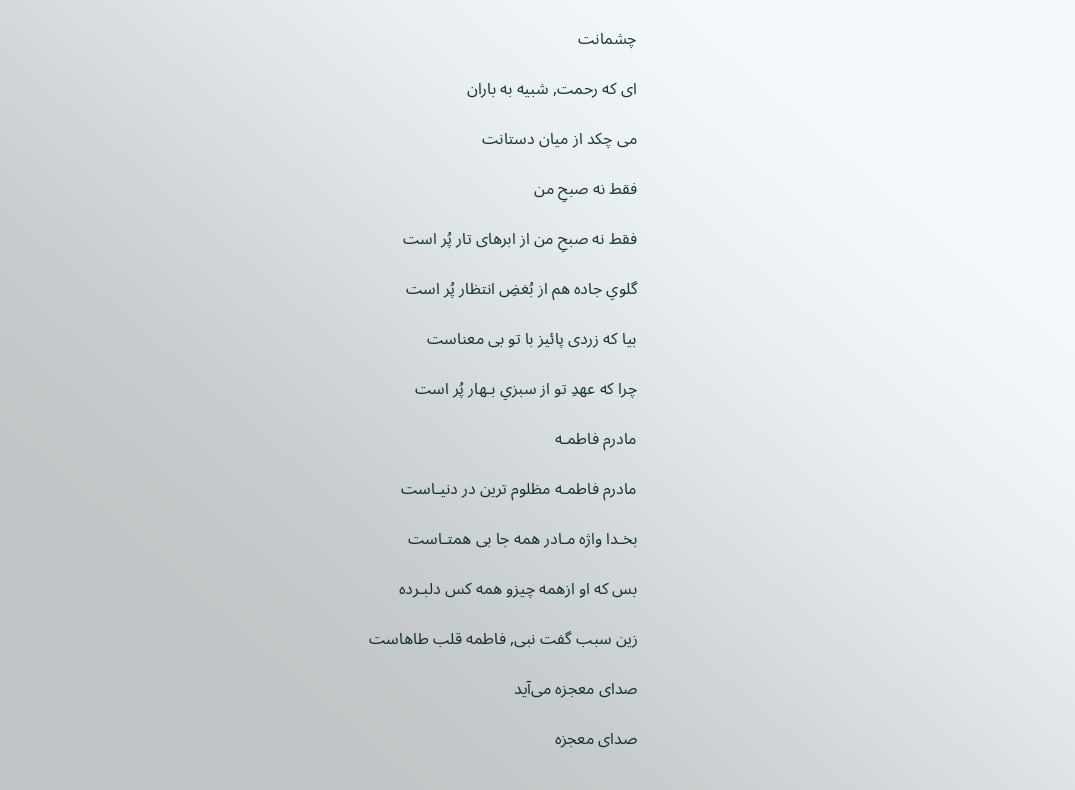چشمانت

ای که رحمت, شبیه به باران

می چکد از میان دستانت

فقط نه صبحِ من

فقط نه صبحِ من از ابرهای تار پُر است

گلویِ جاده هم از بُغضِ انتظار پُر است

بیا که زردی پائیز با تو بی معناست

چرا که عهدِ تو از سبزیِ بـهار پُر است

مادرم فاطمـه

مادرم فاطمـه مظلوم ترین در دنیـاست

بخـدا واژه مـادر همه جا بی همتـاست

بس که او ازهمه چیزو همه کس دلبـرده

زین سبب گفت نبی, فاطمه قلب طاهاست

صدای معجزه می‌آید

صدای معجزه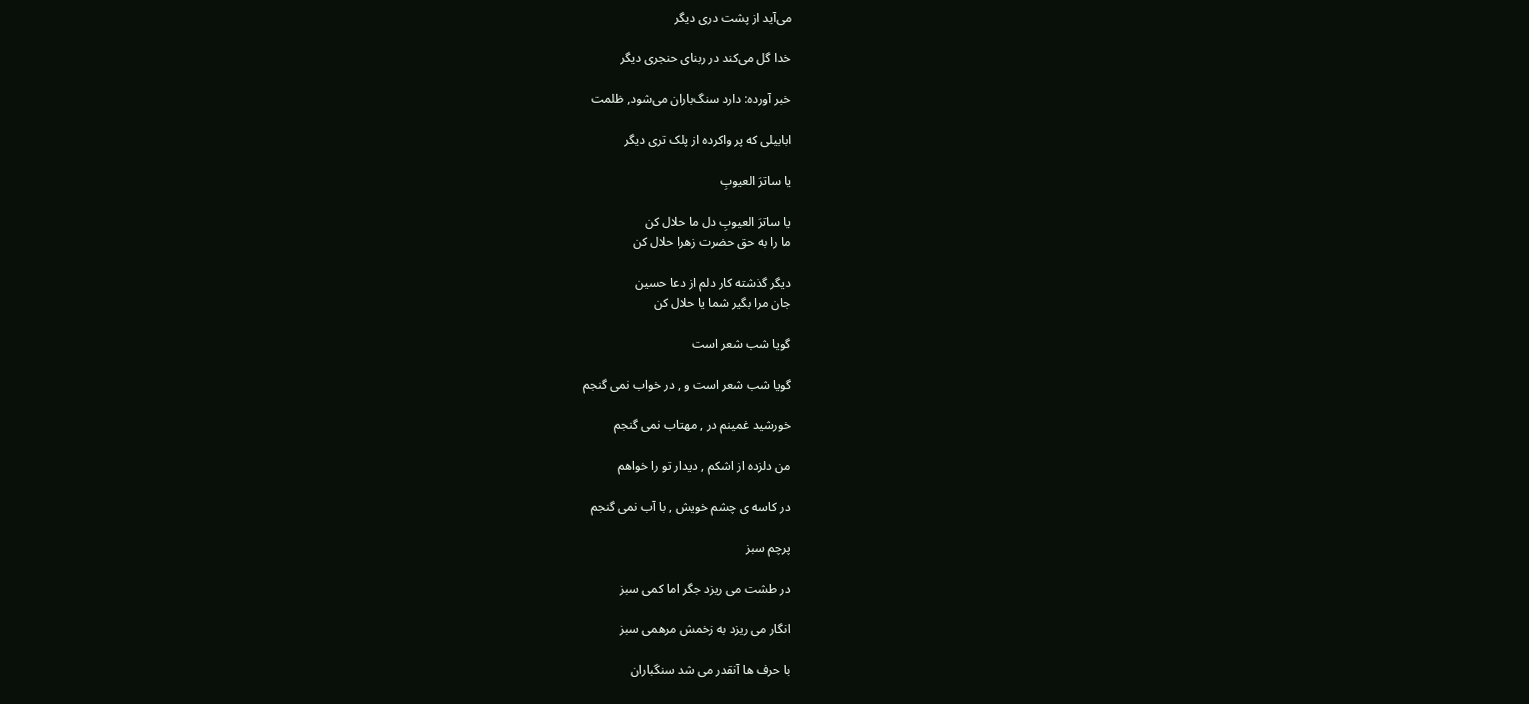می‌آید از پشت دری دیگر

خدا گل می‌کند در ربنای حنجری دیگر

خبر آورده: دارد سنگ‌باران می‌شود, ظلمت

ابابیلی که پر واکرده از پلک‌ تری دیگر

یا ساترَ العیوبِ

یا ساترَ العیوبِ دل ما حلال کن
ما را به حق حضرت زهرا حلال کن

دیگر گذشته کار دلم از دعا حسین
جان مرا بگیر شما یا حلال کن

گویا شب شعر است

گویا شب شعر است و , در خواب نمی گنجم

خورشید غمینم در , مهتاب نمی گنجم

من دلزده از اشکم , دیدار تو را خواهم

در کاسه ی چشم خویش , با آب نمی گنجم

پرچم سبز

در طشت می ریزد جگر اما کمی سبز

انگار می ریزد به زخمش مرهمی سبز

با حرف ها آنقدر می شد سنگباران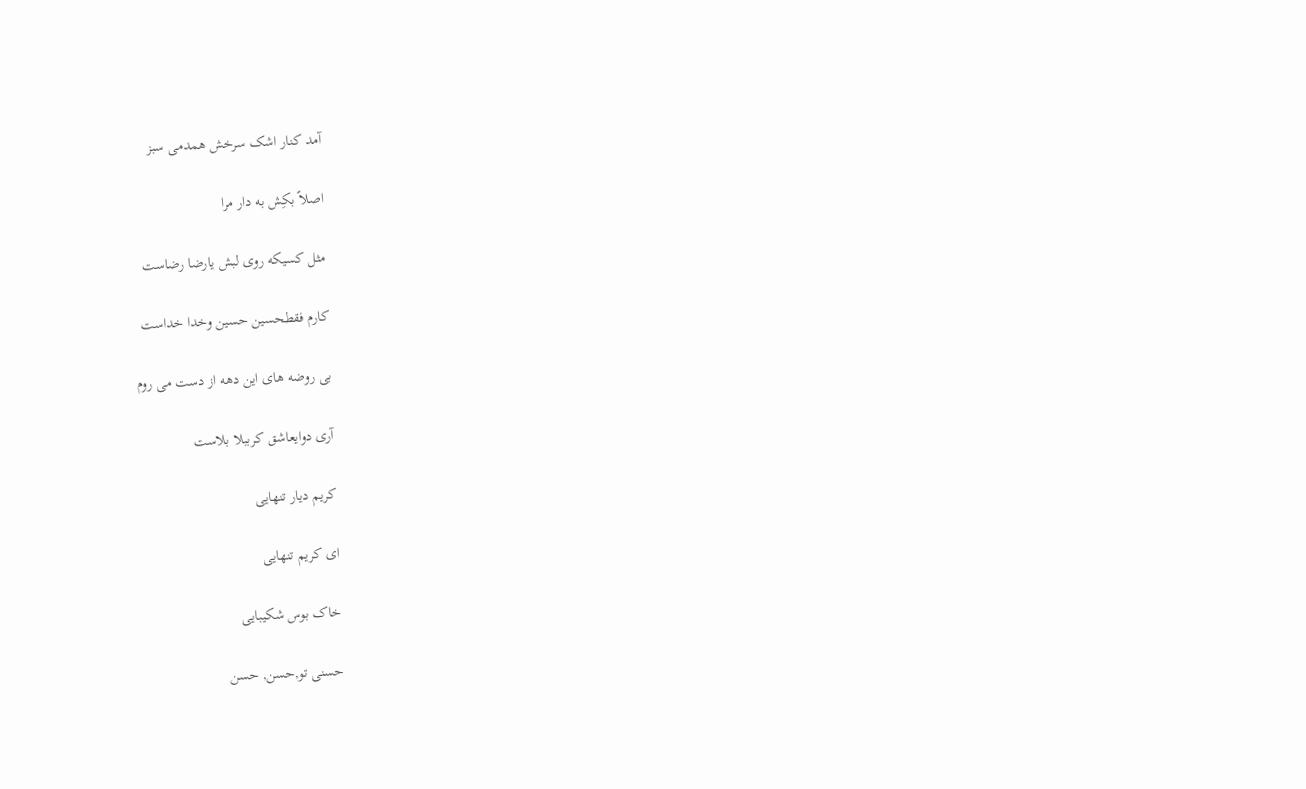آمد کنار اشک سرخش همدمی سبز

اصلاً بکِش به دار مرا

مثل کسیکه روی لبش یارضا رضاست

کارم فقطحسین حسین وخدا خداست

بی روضه های این دهه از دست می روم

آری دوایعاشق کرببلا بلاست

کریم دیار تنهایی

ای کریم تنهایی

خاک بوس شکیبایی

حسنی تو,حسن, حسن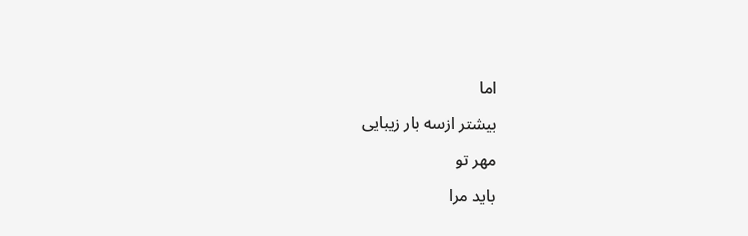اما

بیشتر ازسه بار زیبایی

مهر تو

باید مرا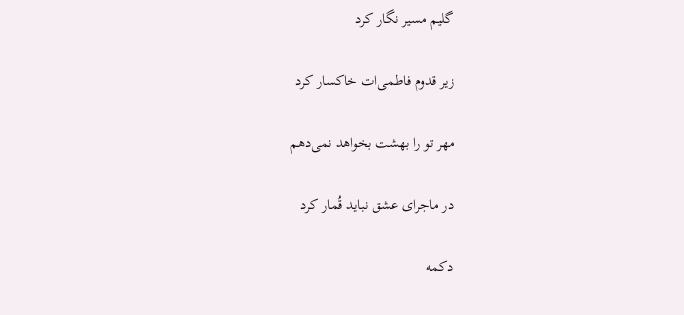گلیم مسیر نگار کرد

زیر قدوم فاطمی‌ات خاکسار کرد

مهر تو را بهشت بخواهد نمی‌دهم

در ماجرای عشق نباید قُمار کرد

دکمه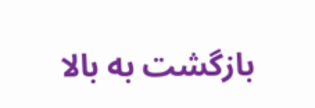بازگشت به بالا